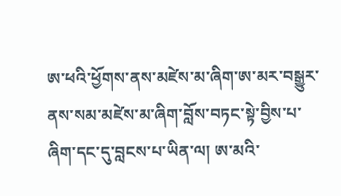ཨ་ཕའི་ཕྱོགས་ནས་མཛེས་མ་ཞིག་ཨ་མར་བསྒྱུར་ནས་སམ་མཛེས་མ་ཞིག་བློས་བཏང་སྟེ་བྱིས་པ་ཞིག་དང་དུ་བླངས་པ་ཡིན་ལ། ཨ་མའི་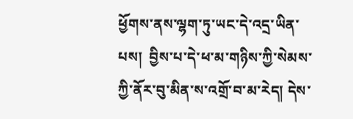ཕྱོགས་ནས་ལྷག་ཏུ་ཡང་དེ་འདྲ་ཡིན་པས།  བྱིས་པ་དེ་ཕ་མ་གཉིས་ཀྱི་སེམས་ཀྱི་ནོར་བུ་མིན་ས་འགྲོ་བ་མ་རེད། དེས་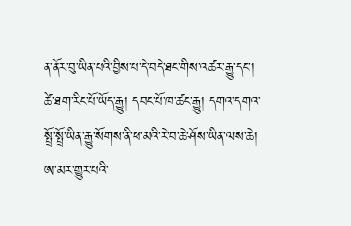ན་ནོར་བུ་ཡིན་པའི་བྱིས་པ་དེ་བདེ་ཐང་གིས་འཚར་རྒྱུ་དང་། ཚེ་ཐག་རིང་པོ་ཡོད་རྒྱུ། དབང་པོ་ཁ་ཚང་རྒྱུ། དགའ་དགའ་སྤྲོ་སྤྲོ་ཡིན་རྒྱུ་སོགས་ནི་ཕ་མའི་རེ་བ་ཆེ་ཤོས་ཡིན་ལས་ཆེ།
ཨ་མར་གྱུར་པའི་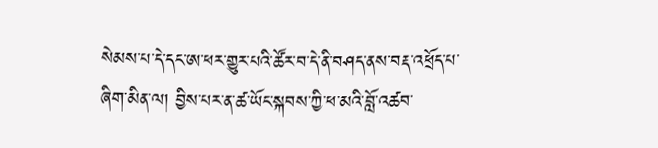སེམས་པ་དེ་དང་ཨ་ཕར་གྱུར་པའི་ཚོར་བ་དེ་ནི་བཤད་ནས་བརྡ་འཕྲོད་པ་ཞིག་མིན་ལ། བྱིས་པར་ན་ཚ་ཡོང་སྐབས་ཀྱི་ཕ་མའི་བློ་འཚབ་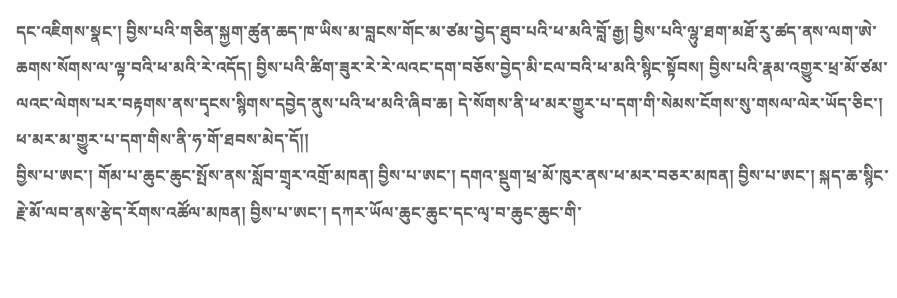དང་འཇིགས་སྣང་། བྱིས་པའི་གཅིན་སྐྱག་ཚུན་ཆད་ཁ་ཡིས་མ་བླངས་གོང་མ་ཙམ་བྱེད་ཐུབ་པའི་ཕ་མའི་བློ་རྒྱ། བྱིས་པའི་ལྷུ་ཐག་མཐོ་རུ་ཚད་ནས་ལག་ཨེ་ཆགས་སོགས་ལ་ལྟ་བའི་ཕ་མའི་རེ་འདོད། བྱིས་པའི་ཚིག་ཟུར་རེ་རེ་ལའང་དག་བཅོས་བྱེད་མི་ངལ་བའི་ཕ་མའི་སྙིང་སྟོབས། བྱིས་པའི་རྣམ་འགྱུར་ཕྲ་མོ་ཙམ་ལའང་ལེགས་པར་བརྟགས་ནས་དྭངས་སྙིགས་དབྱེད་ནུས་པའི་ཕ་མའི་ཞིབ་ཆ། དེ་སོགས་ནི་ཕ་མར་གྱུར་པ་དག་གི་སེམས་ངོགས་སུ་གསལ་ལེར་ཡོད་ཅིང་། ཕ་མར་མ་གྱུར་པ་དག་གིས་ནི་ཧ་གོ་ཐབས་མེད་དོ།།
བྱིས་པ་ཨང་། གོམ་པ་ཆུང་ཆུང་སྤོས་ནས་སློབ་གྲྭར་འགྲོ་མཁན། བྱིས་པ་ཨང་། དགའ་སྡུག་ཕྲ་མོ་ཁུར་ནས་ཕ་མར་བཅར་མཁན། བྱིས་པ་ཨང་། སྐད་ཆ་སྙིང་རྗེ་མོ་ལབ་ནས་རྩེད་རོགས་འཚོལ་མཁན། བྱིས་པ་ཨང་། དཀར་ཡོལ་ཆུང་ཆུང་དང་ལྭ་བ་ཆུང་ཆུང་གི་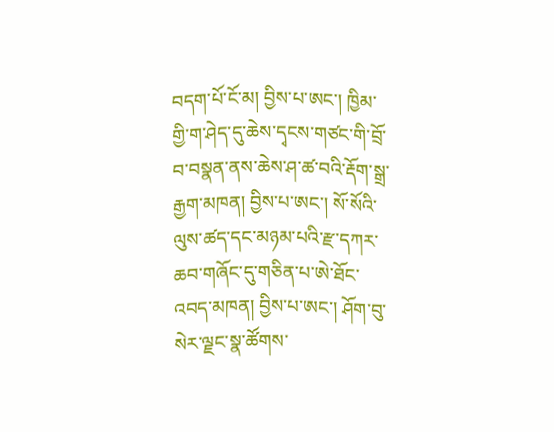བདག་པོ་ངོ་མ། བྱིས་པ་ཨང་། ཁྱིམ་གྱི་ག་ཤེད་དུ་ཆེས་དྭངས་གཙང་གི་བྲོ་བ་བསྣན་ནས་ཆེས་ཤ་ཚ་བའི་རྡོག་སྒྲ་རྒྱག་མཁན། བྱིས་པ་ཨང་། སོ་སོའི་ལུས་ཚད་དང་མཉམ་པའི་རྫ་དཀར་ཆབ་གཞོང་དུ་གཅིན་པ་ཨེ་ཐོང་འབད་མཁན། བྱིས་པ་ཨང་། ཤོག་བུ་སེར་ལྗང་སྣ་ཚོགས་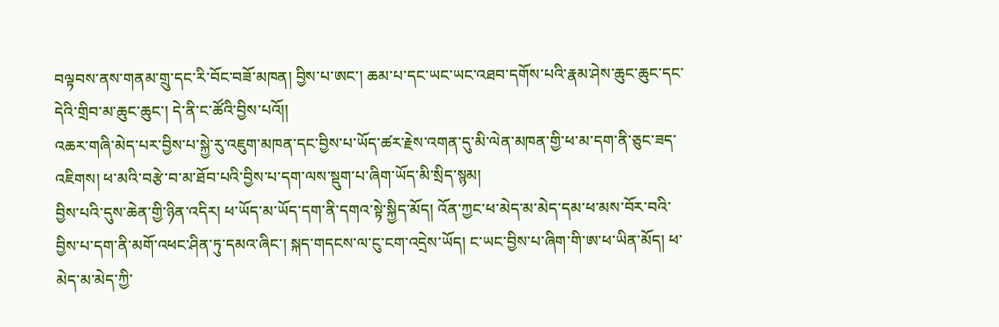བལྟབས་ནས་གནམ་གྲུ་དང་རི་བོང་བཟོ་མཁན། བྱིས་པ་ཨང་། ཆམ་པ་དང་ཡང་ཡང་འཐབ་དགོས་པའི་རྣམ་ཤེས་ཆུང་ཆུང་དང་དེའི་གྲིབ་མ་ཆུང་ཆུང་། དེ་ནི་ང་ཚོའི་བྱིས་པའོ།།
འཆར་གཞི་མེད་པར་བྱིས་པ་སྐྱེ་རུ་འཇུག་མཁན་དང་བྱིས་པ་ཡོད་ཚར་རྗེས་འགན་དུ་མི་ལེན་མཁན་གྱི་ཕ་མ་དག་ནི་ཅུང་ཟད་འཇིགས། ཕ་མའི་བརྩེ་བ་མ་ཐོབ་པའི་བྱིས་པ་དག་ལས་སྡུག་པ་ཞིག་ཡོད་མི་སྲིད་སྙམ།
བྱིས་པའི་དུས་ཆེན་གྱི་ཉིན་འདིར། ཕ་ཡོད་མ་ཡོད་དག་ནི་དགའ་སྟེ་སྐྱིད་མོད། འོན་ཀྱང་ཕ་མེད་མ་མེད་དམ་ཕ་མས་བོར་བའི་བྱིས་པ་དག་ནི་མགོ་འཕང་ཤིན་ཏུ་དམའ་ཞིང་། སྐད་གདངས་ལ་ངུ་ངག་འདྲེས་ཡོད། ང་ཡང་བྱིས་པ་ཞིག་གི་ཨ་ཕ་ཡིན་མོད། ཕ་མེད་མ་མེད་ཀྱི་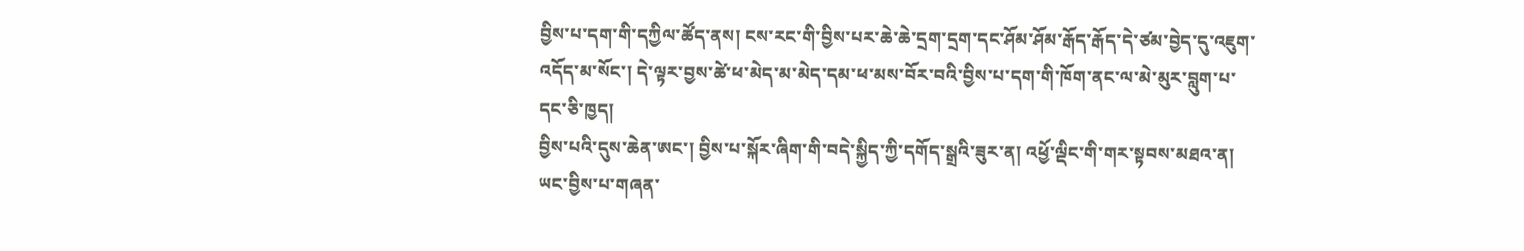བྱིས་པ་དག་གི་དཀྱིལ་ཚོད་ནས། ངས་རང་གི་བྱིས་པར་ཆེ་ཆེ་དྲག་དྲག་དང་ཤོམ་ཤོམ་རྒོད་རྒོད་དེ་ཙམ་བྱེད་དུ་འཇུག་འདོད་མ་སོང་། དེ་ལྟར་བྱས་ཚེ་ཕ་མེད་མ་མེད་དམ་ཕ་མས་བོར་བའི་བྱིས་པ་དག་གི་ཁོག་ནང་ལ་མེ་མུར་བླུག་པ་དང་ཅི་ཁྱད།
བྱིས་པའི་དུས་ཆེན་ཨང་། བྱིས་པ་སྐོར་ཞིག་གི་བདེ་སྐྱིད་ཀྱི་དགོད་སྒྲའི་ཟུར་ན། འཕྱོ་ལྡིང་གི་གར་སྟབས་མཐའ་ན། ཡང་བྱིས་པ་གཞན་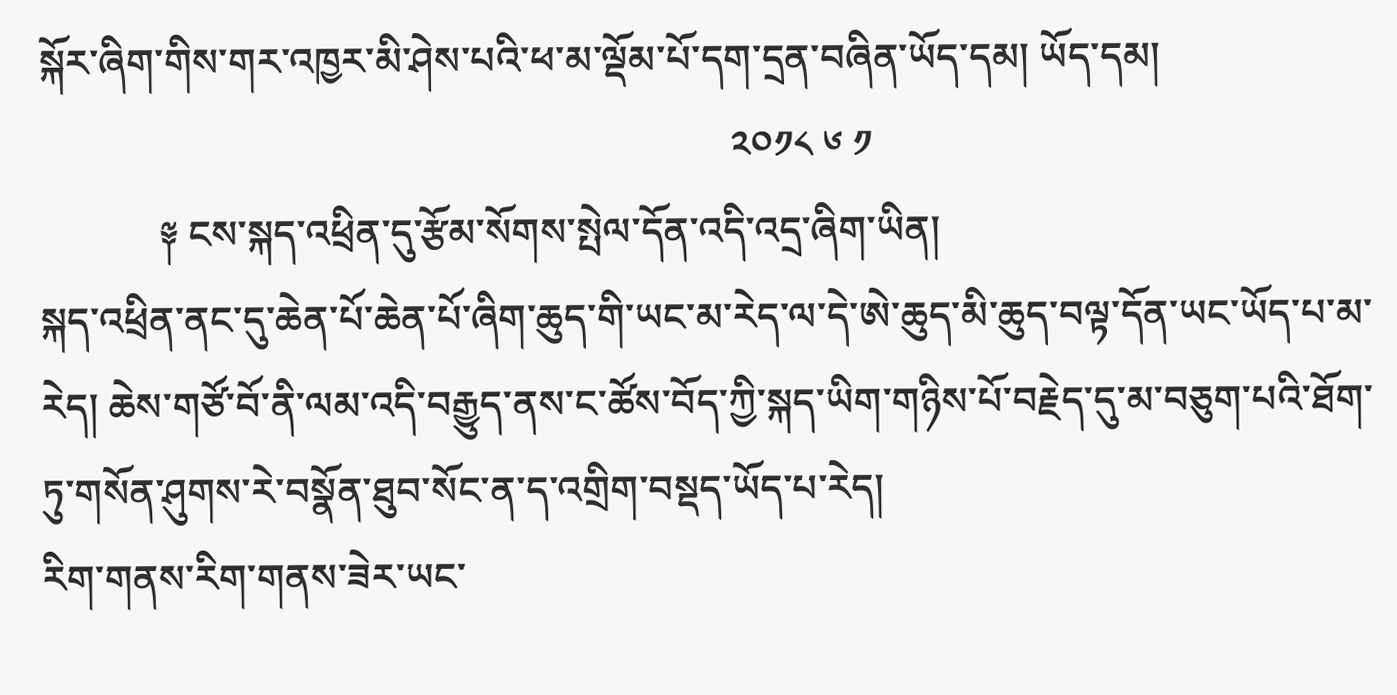སྐོར་ཞིག་གིས་གར་འཁྱར་མི་ཤེས་པའི་ཕ་མ་ལྡོམ་པོ་དག་དྲན་བཞིན་ཡོད་དམ། ཡོད་དམ།
                                                                      ༢༠༡༨ ༦ ༡
            ༈ ངས་སྐད་འཕྲིན་དུ་རྩོམ་སོགས་སྤེལ་དོན་འདི་འདྲ་ཞིག་ཡིན།
སྐད་འཕྲིན་ནང་དུ་ཆེན་པོ་ཆེན་པོ་ཞིག་ཆུད་གི་ཡང་མ་རེད་ལ་དེ་ཨེ་ཆུད་མི་ཆུད་བལྟ་དོན་ཡང་ཡོད་པ་མ་རེད། ཆེས་གཙོ་བོ་ནི་ལམ་འདི་བརྒྱུད་ནས་ང་ཚོས་བོད་ཀྱི་སྐད་ཡིག་གཉིས་པོ་བརྗེད་དུ་མ་བཅུག་པའི་ཐོག་ཏུ་གསོན་ཤུགས་རེ་བསྣོན་ཐུབ་སོང་ན་ད་འགྲིག་བསྡད་ཡོད་པ་རེད།
རིག་གནས་རིག་གནས་ཟེར་ཡང་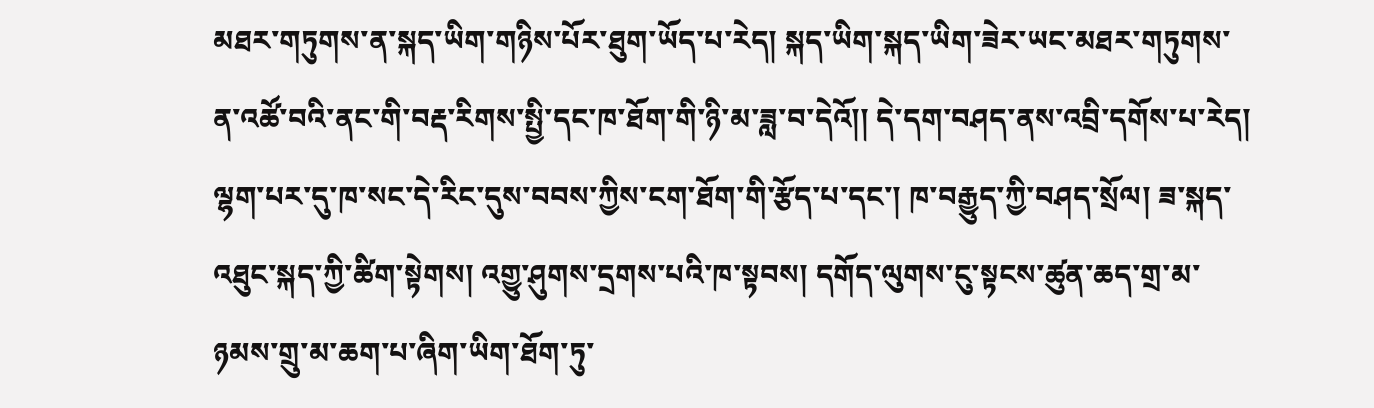མཐར་གཏུགས་ན་སྐད་ཡིག་གཉིས་པོར་ཐུག་ཡོད་པ་རེད། སྐད་ཡིག་སྐད་ཡིག་ཟེར་ཡང་མཐར་གཏུགས་ན་འཚོ་བའི་ནང་གི་བརྡ་རིགས་སྤྱི་དང་ཁ་ཐོག་གི་ཉི་མ་ཟླ་བ་དེའོ།། དེ་དག་བཤད་ནས་འབྲི་དགོས་པ་རེད།
ལྷག་པར་དུ་ཁ་སང་དེ་རིང་དུས་བབས་ཀྱིས་ངག་ཐོག་གི་རྩོད་པ་དང་། ཁ་བརྒྱུད་ཀྱི་བཤད་སྲོལ། ཟ་སྐད་འཐུང་སྐད་ཀྱི་ཚིག་སྟེགས། འགྱུ་ཤུགས་དྲགས་པའི་ཁ་སྟབས། དགོད་ལུགས་ངུ་སྟངས་ཚུན་ཆད་གྲ་མ་ཉམས་གྲུ་མ་ཆག་པ་ཞིག་ཡིག་ཐོག་ཏུ་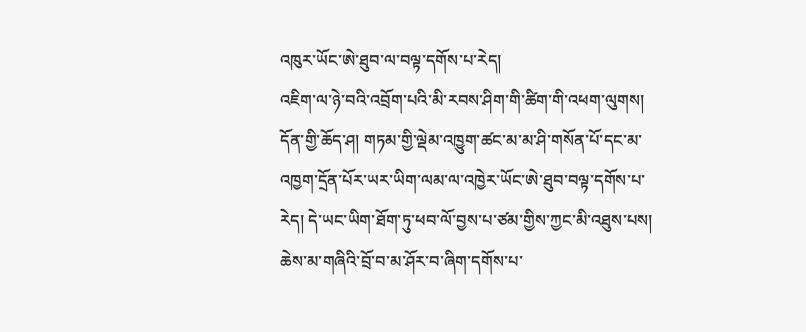འཁུར་ཡོང་ཨེ་ཐུབ་ལ་བལྟ་དགོས་པ་རེད།
འཇིག་ལ་ཉེ་བའི་འབྲོག་པའི་མི་རབས་ཤིག་གི་ཚིག་གི་འཕག་ལུགས། དོན་གྱི་ཆོད་ཤ། གཏམ་གྱི་ལྡེམ་འཁྱུག་ཚང་མ་མ་ཤི་གསོན་པོ་དང་མ་འཁྱག་དྲོན་པོར་ཡར་ཡིག་ལམ་ལ་འཁྱེར་ཡོང་ཨེ་ཐུབ་བལྟ་དགོས་པ་རེད། དེ་ཡང་ཡིག་ཐོག་ཏུ་ཕབ་ལོ་བྱས་པ་ཙམ་གྱིས་ཀྱང་མི་འཐུས་པས། ཆེས་མ་གཞིའི་བྲོ་བ་མ་ཤོར་བ་ཞིག་དགོས་པ་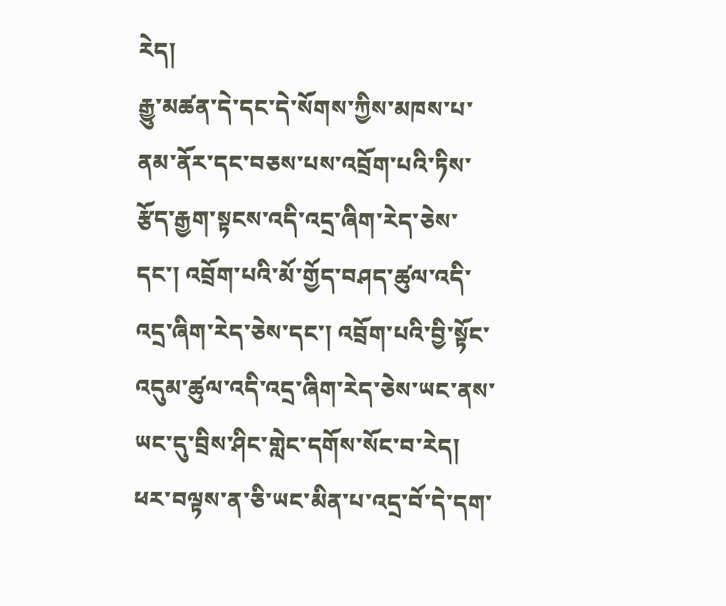རེད།
རྒྱུ་མཚན་དེ་དང་དེ་སོགས་ཀྱིས་མཁས་པ་ནམ་ནོར་དང་བཅས་པས་འབྲོག་པའི་ཏིས་རྩོད་རྒྱག་སྟངས་འདི་འདྲ་ཞིག་རེད་ཅེས་དང་། འབྲོག་པའི་མོ་གྱོད་བཤད་ཚུལ་འདི་འདྲ་ཞིག་རེད་ཅེས་དང་། འབྲོག་པའི་བྱི་སྟོང་འདུམ་ཚུལ་འདི་འདྲ་ཞིག་རེད་ཅེས་ཡང་ནས་ཡང་དུ་བྲིས་ཤིང་གླེང་དགོས་སོང་བ་རེད། ཕར་བལྟས་ན་ཅི་ཡང་མིན་པ་འདྲ་བོ་དེ་དག་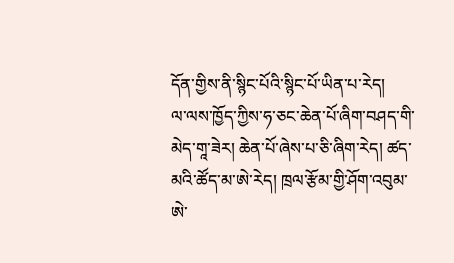དོན་གྱིས་ནི་སྙིང་པོའི་སྙིང་པོ་ཡིན་པ་རེད།
ལ་ལས་ཁྱོད་ཀྱིས་ཧ་ཅང་ཆེན་པོ་ཞིག་བཤད་གི་མེད་གཱ་ཟེར། ཆེན་པོ་ཞེས་པ་ཅི་ཞིག་རེད། ཚད་མའི་ཚོད་མ་ཨེ་རེད། ཁྲལ་རྩོམ་གྱི་ཤོག་འབུམ་ཨེ་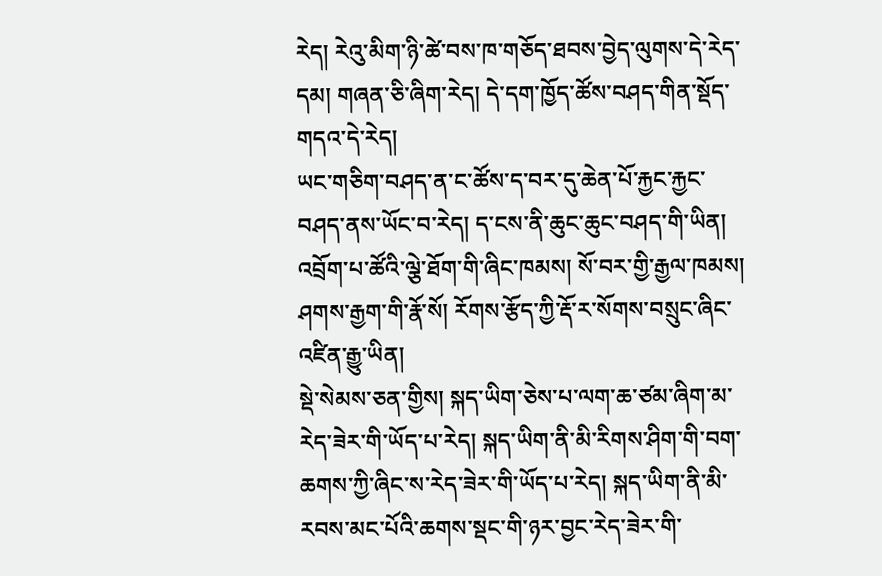རེད། རེའུ་མིག་ཉི་ཚེ་བས་ཁ་གཅོད་ཐབས་བྱེད་ལུགས་དེ་རེད་དམ། གཞན་ཅི་ཞིག་རེད། དེ་དག་ཁྱོད་ཚོས་བཤད་གིན་སྡོད་གདའ་དེ་རེད།
ཡང་གཅིག་བཤད་ན་ང་ཚོས་ད་བར་དུ་ཆེན་པོ་རྐྱང་རྐྱང་བཤད་ནས་ཡོང་བ་རེད། ད་ངས་ནི་ཆུང་ཆུང་བཤད་གི་ཡིན། འབྲོག་པ་ཚོའི་ལྕེ་ཐོག་གི་ཞིང་ཁམས། སོ་བར་གྱི་རྒྱལ་ཁམས། ཤགས་རྒྱག་གི་རྣོ་སོ། རོགས་རྩོད་ཀྱི་རྡོ་ར་སོགས་བསྲུང་ཞིང་འཛིན་རྒྱུ་ཡིན།
སྡེ་སེམས་ཅན་གྱིས། སྐད་ཡིག་ཅེས་པ་ལག་ཆ་ཙམ་ཞིག་མ་རེད་ཟེར་གི་ཡོད་པ་རེད། སྐད་ཡིག་ནི་མི་རིགས་ཤིག་གི་བག་ཆགས་ཀྱི་ཞིང་ས་རེད་ཟེར་གི་ཡོད་པ་རེད། སྐད་ཡིག་ནི་མི་རབས་མང་པོའི་ཆགས་སྡང་གི་ཉར་བྱང་རེད་ཟེར་གི་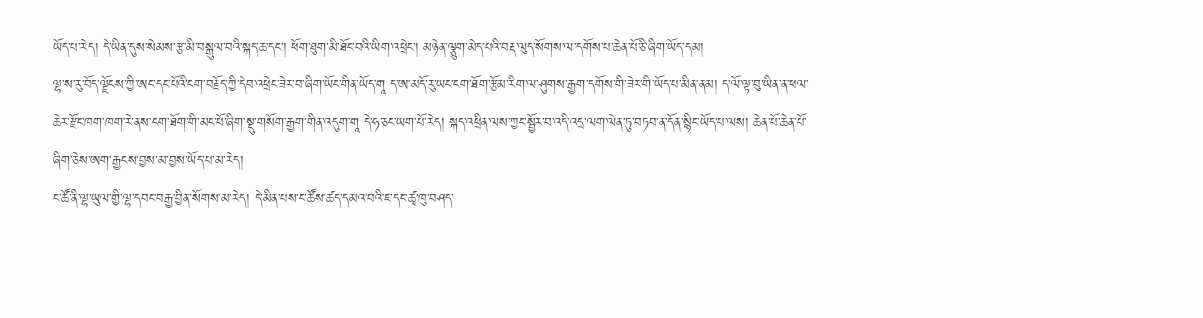ཡོད་པ་རེད། དེ་ཡིན་དུས་སེམས་རྩ་མི་བསྒུལ་བའི་སྐད་ཆ་དང་། ཕོག་ཐུག་མི་ཐོང་བའི་ཡིག་འཕྲེང་། མཉེན་ལྕུག་མེད་པའི་བརྡ་ལུད་སོགས་ལ་དགོས་པ་ཆེན་པོ་ཅི་ཞིག་ཡོད་དམ།
ལྷ་ས་རུ་བོད་ལྗོངས་ཀྱི་ཨང་དང་པོའི་ངག་བརྗོད་ཀྱི་དེབ་འཕྲེང་ཟེར་བ་ཞིག་ཡོང་གིན་ཡོད་གཱ ད་ཨ་མདོ་རུ་ཡང་ངག་ཐོག་རྩོམ་རིག་ལ་ཤུགས་རྒྱག་དགོས་གི་ཟེར་གི་ཡོད་པ་མིན་ནམ། ད་ལོ་ལྟ་བུ་ཡིན་ན་ཕལ་ཆེར་རྫོང་ཁག་ཁག་རེ་ནས་ངག་ཐོག་གི་མང་པོ་ཞིག་སྡུ་གསོག་རྒྱག་གིན་འདུག་གཱ དེ་ཧ་ཅང་ཡག་པོ་རེད། སྐད་འཕྲིན་ལས་ཀྱང་སྦྱོར་བ་འདི་འདྲ་ལག་ལེན་ཏུ་བཏབ་ན་དོན་སྙིང་ཡོད་པ་ལས། ཆེན་པོ་ཆེན་པོ་ཞིག་ཅེས་ཨག་རྒྱངས་བྱས་མ་བྱས་ཡོད་པ་མ་རེད།
ང་ཚོ་ནི་ལྷ་ཡུལ་གྱི་ལྷ་དབང་བརྒྱ་བྱིན་སོགས་མ་རེད། དེ་མིན་པས་ང་ཚོས་ཚད་དམའ་བའི་ཇ་དང་ཚྭ་ཁུ་བཤད་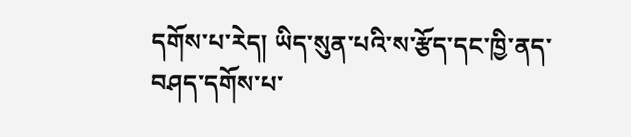དགོས་པ་རེད། ཡིད་སུན་པའི་ས་རྩོད་དང་ཁྱི་ནད་བཤད་དགོས་པ་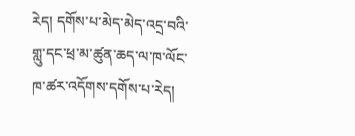རེད། དགོས་པ་མེད་མེད་འདྲ་བའི་གླུ་དང་ཕྲ་མ་ཚུན་ཆད་ལ་ཁ་ལོང་ཁ་ཚར་འདོགས་དགོས་པ་རེད།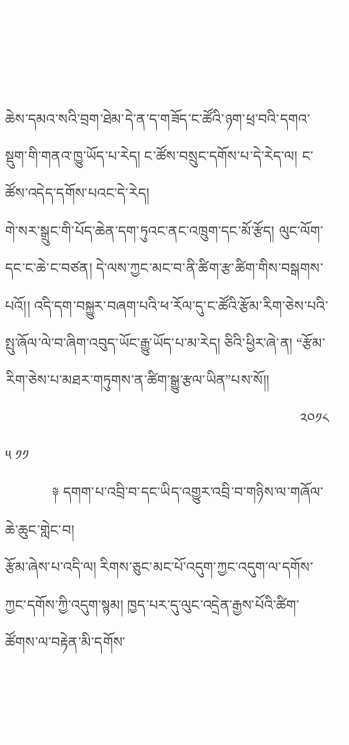ཆེས་དམའ་སའི་བྲག་ཐེམ་དེ་ན་ད་གཟོད་ང་ཚོའི་ཉག་ཕྲ་བའི་དགའ་སྡུག་གི་གནའ་ཁྱུ་ཡོད་པ་རེད། ང་ཚོས་བསྲུང་དགོས་པ་དེ་རེད་ལ། ང་ཚོས་འདེད་དགོས་པའང་དེ་རེད།
གེ་སར་སྒྲུང་གི་པོད་ཆེན་དག་ཏུའང་ནང་འཁྲུག་དང་མོ་རྩོད། ལུང་ལོག་དང་ང་ཆེ་ང་བཙན། དེ་ལས་ཀྱང་མང་བ་ནི་ཚིག་རྩ་ཚིག་གིས་བསྒགས་པའོ།། འདི་དག་བསྐྱུར་བཞག་པའི་ཕ་རོལ་དུ་ང་ཚོའི་རྩོམ་རིག་ཅེས་པའི་སྤུ་ཞོལ་ལེ་བ་ཞིག་འབུད་ཡོང་རྒྱུ་ཡོད་པ་མ་རེད། ཅིའི་ཕྱིར་ཞེ་ན། “རྩོམ་རིག་ཅེས་པ་མཐར་གཏུགས་ན་ཚིག་སྒྱུ་རྩལ་ཡིན”པས་སོ།།
                                                                                 ༢༠༡༨ ༥ ༡༡
             ༈ དགག་པ་འབྲི་བ་དང་ཡིད་འགྱུར་འབྲི་བ་གཉིས་ལ་གཞོལ་ཆེ་ཆུང་གླེང་བ།
རྩོམ་ཞེས་པ་འདི་ལ། རིགས་ཅུང་མང་པོ་འདུག་ཀྱང་འདུག་ལ་དགོས་ཀྱང་དགོས་ཀྱི་འདུག་སྙམ། ཁྱད་པར་དུ་ལུང་འདྲེན་རྒྱས་པོའི་ཚིག་ཚོགས་ལ་བརྟེན་མི་དགོས་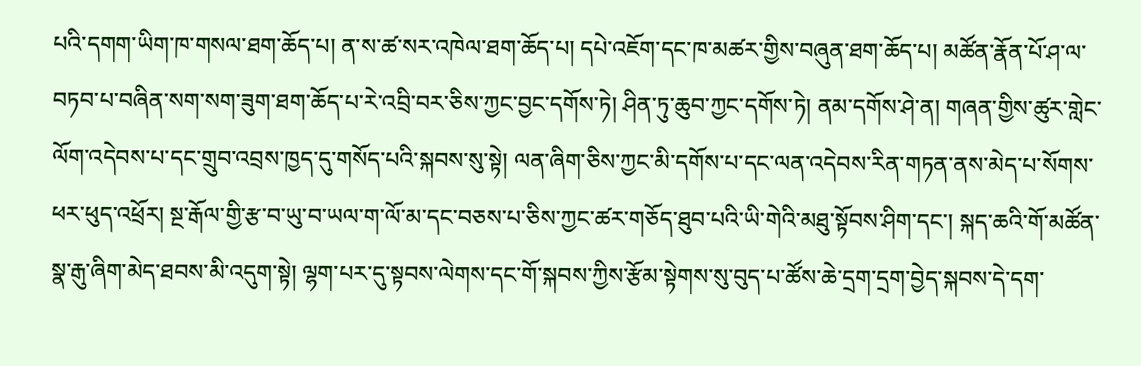པའི་དགག་ཡིག་ཁ་གསལ་ཐག་ཆོད་པ། ན་ས་ཚ་སར་འཁེལ་ཐག་ཆོད་པ། དཔེ་འཇོག་དང་ཁ་མཚར་གྱིས་བཞུན་ཐག་ཆོད་པ། མཚོན་རྣོན་པོ་ཤ་ལ་བཏབ་པ་བཞིན་སག་སག་ཟུག་ཐག་ཆོད་པ་རེ་འབྲི་བར་ཅིས་ཀྱང་བྱང་དགོས་ཏེ། ཤིན་ཏུ་ཆུབ་ཀྱང་དགོས་ཏེ། ནམ་དགོས་ཤེ་ན། གཞན་གྱིས་ཚུར་གླེང་ལོག་འདེབས་པ་དང་གྲུབ་འབྲས་ཁྱད་དུ་གསོད་པའི་སྐབས་སུ་སྟེ། ལན་ཞིག་ཅིས་ཀྱང་མི་དགོས་པ་དང་ལན་འདེབས་རིན་གཏན་ནས་མེད་པ་སོགས་ཕར་ཕུད་འཕྲོར། སྔ་རྒོལ་གྱི་རྩ་བ་ཡུ་བ་ཡལ་ག་ལོ་མ་དང་བཅས་པ་ཅིས་ཀྱང་ཚར་གཅོད་ཐུབ་པའི་ཡི་གེའི་མཐུ་སྟོབས་ཤིག་དང་། སྐད་ཆའི་གོ་མཚོན་སྣ་རྒུ་ཞིག་མེད་ཐབས་མི་འདུག་སྟེ། ལྷག་པར་དུ་སྟབས་ལེགས་དང་གོ་སྐབས་ཀྱིས་རྩོམ་སྟེགས་སུ་བུད་པ་ཚོས་ཆེ་དྲག་དྲག་བྱེད་སྐབས་དེ་དག་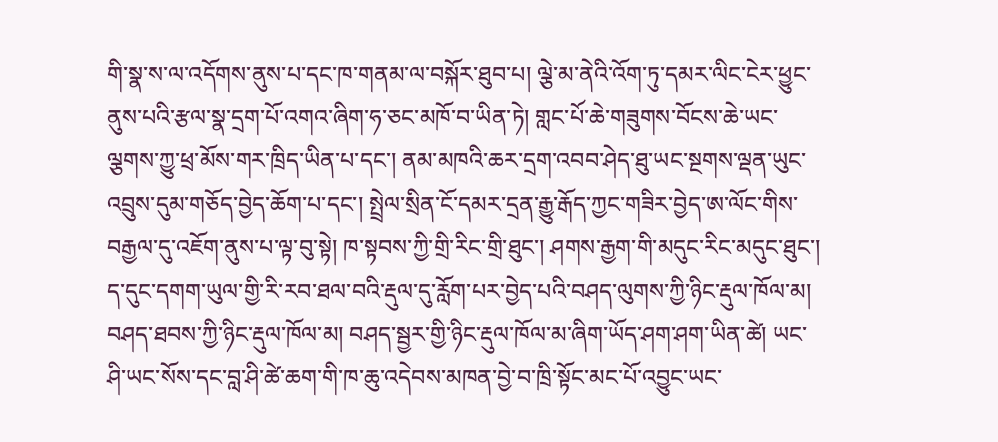གི་སྣ་ས་ལ་འདོགས་ནུས་པ་དང་ཁ་གནམ་ལ་བསྐོར་ཐུབ་པ། ལྕེ་མ་ནེའི་འོག་ཏུ་དམར་ལིང་ངེར་ཕྱུང་ནུས་པའི་རྩལ་སྣ་དྲག་པོ་འགའ་ཞིག་ཧ་ཅང་མཁོ་བ་ཡིན་ཏེ། གླང་པོ་ཆེ་གཟུགས་བོངས་ཆེ་ཡང་ལྕགས་ཀྱུ་ཕྲ་མོས་གར་ཁྲིད་ཡིན་པ་དང་། ནམ་མཁའི་ཆར་དྲག་འབབ་ཤེད་ཐུ་ཡང་སྔགས་ལྡན་ཡུང་འབྲུས་དུམ་གཅོད་བྱེད་ཆོག་པ་དང་། སྤྲེལ་སྲིན་ངོ་དམར་དྲན་རྒྱུ་རྒོད་ཀྱང་གཟིར་བྱེད་ཨ་ལོང་གིས་བརྒྱལ་དུ་འཇོག་ནུས་པ་ལྟ་བུ་སྟེ། ཁ་སྟབས་ཀྱི་གྲི་རིང་གྲི་ཐུང་། ཤགས་རྒྱག་གི་མདུང་རིང་མདུང་ཐུང་། ད་དུང་དགག་ཡུལ་གྱི་རི་རབ་ཐལ་བའི་རྡུལ་དུ་རློག་པར་བྱེད་པའི་བཤད་ལུགས་ཀྱི་ཉིང་རྡུལ་ཁོལ་མ། བཤད་ཐབས་ཀྱི་ཉིང་རྡུལ་ཁོལ་མ། བཤད་སྦྱར་གྱི་ཉིང་རྡུལ་ཁོལ་མ་ཞིག་ཡོད་ཤག་ཤག་ཡིན་ཚེ། ཡང་ཤི་ཡང་སོས་དང་བླ་ཤི་ཚེ་ཆག་གི་ཁ་ཆུ་འདེབས་མཁན་བྱེ་བ་ཁྲི་སྟོང་མང་པོ་འབྱུང་ཡང་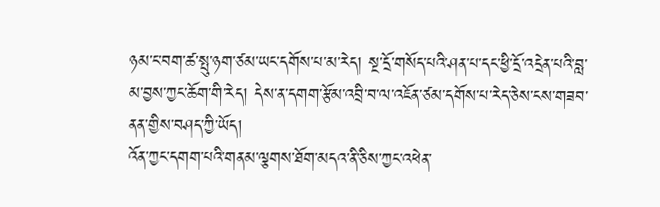ཉམ་ང་བག་ཚ་སྤུ་ཉག་ཙམ་ཡང་དགོས་པ་མ་རེད། སྔ་དྲོ་གསོད་པའི་ཤན་པ་དང་ཕྱི་དྲོ་འདྲེན་པའི་བླ་མ་བྱས་ཀྱང་ཆོག་གི་རེད། དེས་ན་དགག་རྩོམ་འབྲི་བ་ལ་འཇོན་ཙམ་དགོས་པ་རེད་ཅེས་ངས་གཟབ་ནན་གྱིས་བཤད་ཀྱི་ཡོད།
འོན་ཀྱང་དགག་པའི་གནམ་ལྕགས་ཐོག་མདའ་ནི་ཅིས་ཀྱང་འཕེན་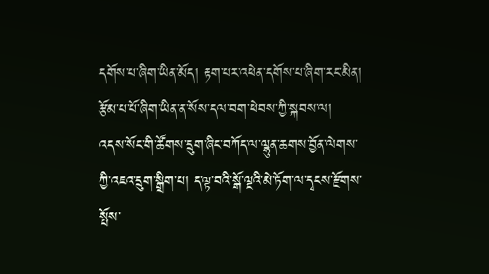དགོས་པ་ཞིག་ཡིན་མོད། རྟག་པར་འཕེན་དགོས་པ་ཞིག་རང་མིན། རྩོམ་པ་པོ་ཞིག་ཡིན་ན་སོས་དལ་བག་ཕེབས་ཀྱི་སྐབས་ལ། འདས་སོང་གི་ཚོགས་དྲུག་ཞིང་བཀོད་ལ་ལྷུན་ཆགས་བྱོན་ལེགས་ཀྱི་འཇའ་དྲུག་སྒྲིག་པ། ད་ལྟ་བའི་སྒོ་ལྔའི་མེ་ཏོག་ལ་དྭངས་རྫོགས་སྤོས་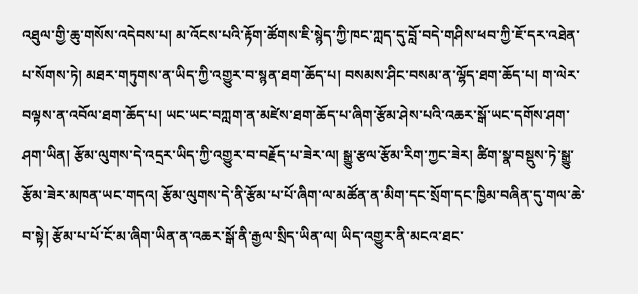འཐུལ་གྱི་ཆུ་གསོས་འདེབས་པ། མ་འོངས་པའི་རྟོག་ཚོགས་ཇི་སྙེད་ཀྱི་ཁང་ཀླད་དུ་བློ་བདེ་གཤིས་ཕབ་ཀྱི་ཇོ་དར་འཐེན་པ་སོགས་ཏེ། མཐར་གཏུགས་ན་ཡིད་ཀྱི་འགྱུར་བ་སྙན་ཐག་ཆོད་པ། བསམས་ཤིང་བསམ་ན་ལྷོད་ཐག་ཆོད་པ། ག་ལེར་བལྟས་ན་འབོལ་ཐག་ཆོད་པ། ཡང་ཡང་བཀླག་ན་མཛེས་ཐག་ཆོད་པ་ཞིག་རྩོམ་ཤེས་པའི་འཆར་སྒོ་ཡང་དགོས་ཤག་ཤག་ཡིན། རྩོམ་ལུགས་དེ་འདྲར་ཡིད་ཀྱི་འགྱུར་བ་བརྗོད་པ་ཟེར་ལ། སྒྱུ་རྩལ་རྩོམ་རིག་ཀྱང་ཟེར། ཚིག་སྣ་བསྡུས་ཏེ་སྒྱུ་རྩོམ་ཟེར་མཁན་ཡང་གདའ། རྩོམ་ལུགས་དེ་ནི་རྩོམ་པ་པོ་ཞིག་ལ་མཚོན་ན་མིག་དང་སྲོག་དང་ཁྱིམ་བཞིན་དུ་གལ་ཆེ་བ་སྟེ། རྩོམ་པ་པོ་ངོ་མ་ཞིག་ཡིན་ན་འཆར་སྒོ་ནི་རྒྱལ་སྲིད་ཡིན་ལ། ཡིད་འགྱུར་ནི་མངའ་ཐང་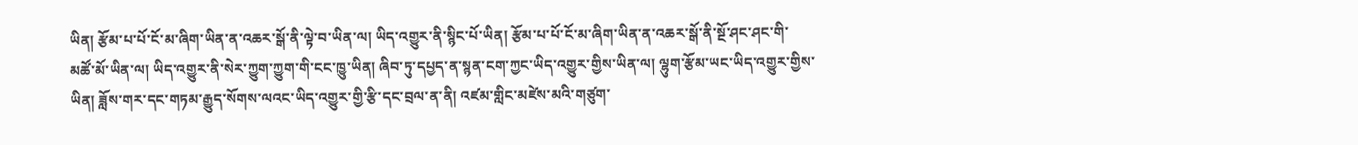ཡིན། རྩོམ་པ་པོ་ངོ་མ་ཞིག་ཡིན་ན་འཆར་སྒོ་ནི་ལྟེ་བ་ཡིན་ལ། ཡིད་འགྱུར་ནི་སྙིང་པོ་ཡིན། རྩོམ་པ་པོ་ངོ་མ་ཞིག་ཡིན་ན་འཆར་སྒོ་ནི་སྔོ་ཤང་ཤང་གི་མཚོ་མོ་ཡིན་ལ། ཡིད་འགྱུར་ནི་སེར་ཀྱུག་ཀྱུག་གི་ངང་ཁྱུ་ཡིན། ཞིབ་ཏུ་དཔྱད་ན་སྙན་ངག་ཀྱང་ཡིད་འགྱུར་གྱིས་ཡིན་ལ། ལྷུག་རྩོམ་ཡང་ཡིད་འགྱུར་གྱིས་ཡིན། ཟློས་གར་དང་གཏམ་རྒྱུད་སོགས་ལའང་ཡིད་འགྱུར་གྱི་རྩི་དང་བྲལ་ན་ནི། འཛམ་གླིང་མཛེས་མའི་གཙུག་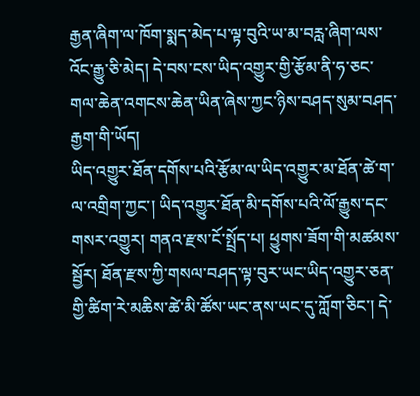རྒྱན་ཞིག་ལ་ཁོག་སྨད་མེད་པ་ལྟ་བུའི་ཡ་མ་བརླ་ཞིག་ལས་འོང་རྒྱུ་ཅི་མེད། དེ་བས་ངས་ཡིད་འགྱུར་གྱི་རྩོམ་ནི་ཧ་ཅང་གལ་ཆེན་འགངས་ཆེན་ཡིན་ཞེས་ཀྱང་ཉིས་བཤད་སུམ་བཤད་རྒྱག་གི་ཡོད།
ཡིད་འགྱུར་ཐོན་དགོས་པའི་རྩོམ་ལ་ཡིད་འགྱུར་མ་ཐོན་ཚེ་ག་ལ་འགྲིག་ཀྱང་། ཡིད་འགྱུར་ཐོན་མི་དགོས་པའི་ལོ་རྒྱུས་དང་གསར་འགྱུར། གནའ་རྫས་ངོ་སྤྲོད་པ། ཕྱུགས་ཟོག་གི་མཚམས་སྦྱོར། ཐོན་རྫས་ཀྱི་གསལ་བཤད་ལྟ་བུར་ཡང་ཡིད་འགྱུར་ཅན་གྱི་ཚིག་རེ་མཆིས་ཚེ་མི་ཚོས་ཡང་ནས་ཡང་དུ་ཀློག་ཅིང་། དེ་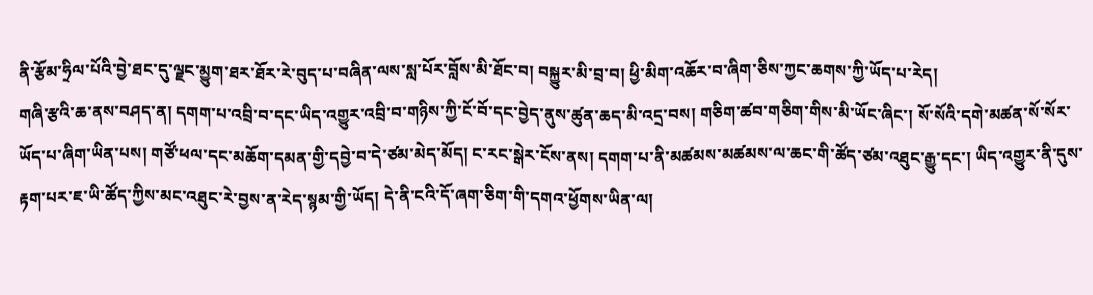ནི་རྩོམ་ཧྲིལ་པོའི་བྱེ་ཐང་དུ་ལྗང་མྱུག་ཐར་ཐོར་རེ་བུད་པ་བཞིན་ལས་སླ་པོར་བློས་མི་ཐོང་བ། བསྐྱུར་མི་བྲ་བ། ཕྱི་མིག་འཆོར་བ་ཞིག་ཅིས་ཀྱང་ཆགས་ཀྱི་ཡོད་པ་རེད།
གཞི་རྩའི་ཆ་ནས་བཤད་ན། དགག་པ་འབྲི་བ་དང་ཡིད་འགྱུར་འབྲི་བ་གཉིས་ཀྱི་ངོ་བོ་དང་བྱེད་ནུས་ཚུན་ཆད་མི་འདྲ་བས། གཅིག་ཚབ་གཅིག་གིས་མི་ཡོང་ཞིང་། སོ་སོའི་དགེ་མཚན་སོ་སོར་ཡོད་པ་ཞིག་ཡིན་པས། གཙོ་ཕལ་དང་མཆོག་དམན་གྱི་དབྱེ་བ་དེ་ཙམ་མེད་མོད། ང་རང་སྒེར་ངོས་ནས། དགག་པ་ནི་མཚམས་མཚམས་ལ་ཆང་གི་ཚོད་ཙམ་འཐུང་རྒྱུ་དང་། ཡིད་འགྱུར་ནི་དུས་རྟག་པར་ཇ་ཡི་ཚོད་ཀྱིས་མང་འཐུང་རེ་བྱས་ན་རེད་སྙམ་གྱི་ཡོད། དེ་ནི་ངའི་དོ་ཞག་ཅིག་གི་དགའ་ཕྱོགས་ཡིན་ལ།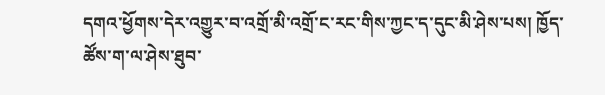དགའ་ཕྱོགས་དེར་འགྱུར་བ་འགྲོ་མི་འགྲོ་ང་རང་གིས་ཀྱང་ད་དུང་མི་ཤེས་པས། ཁྱོད་ཚོས་ག་ལ་ཤེས་ཐུབ་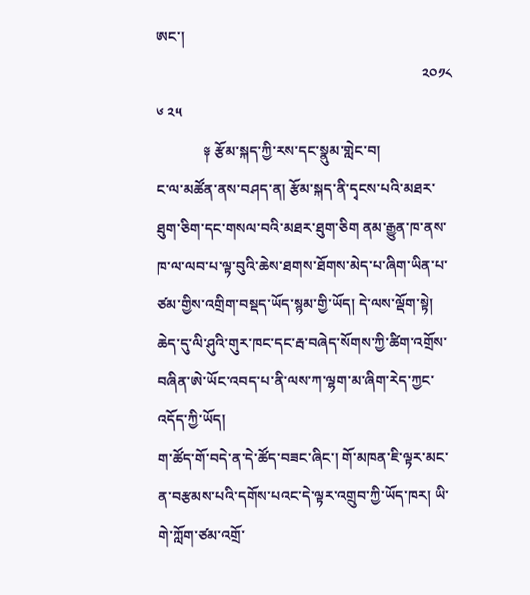ཨང་།
                                                                         ༢༠༡༨ ༦ ༢༥
             ༈ རྩོམ་སྐད་ཀྱི་རས་དང་སྣུམ་གླེང་བ།
ང་ལ་མཚོན་ནས་བཤད་ན། རྩོམ་སྐད་ནི་དྭངས་པའི་མཐར་ཐུག་ཅིག་དང་གསལ་བའི་མཐར་ཐུག་ཅིག ནམ་རྒྱུན་ཁ་ནས་ཁ་ལ་ལབ་པ་ལྟ་བུའི་ཆེས་ཐགས་ཐོགས་མེད་པ་ཞིག་ཡིན་པ་ཙམ་གྱིས་འགྲིག་བསྡད་ཡོད་སྙམ་གྱི་ཡོད། དེ་ལས་ལྡོག་སྟེ། ཆེད་དུ་ལི་ཤུའི་གུར་ཁང་དང་རྦ་བཞེད་སོགས་ཀྱི་ཚིག་འགྲོས་བཞིན་ཨེ་ཡོང་འབད་པ་ནི་ལས་ཀ་ལྷག་མ་ཞིག་རེད་ཀྱང་འདོད་ཀྱི་ཡོད།
ག་ཚོད་གོ་བདེ་ན་དེ་ཚོད་བཟང་ཞིང་། གོ་མཁན་ཇི་ལྟར་མང་ན་བརྩམས་པའི་དགོས་པའང་དེ་ལྟར་འགྲུབ་ཀྱི་ཡོད་ཁར། ཡི་གེ་ཀློག་ཙམ་འགྲོ་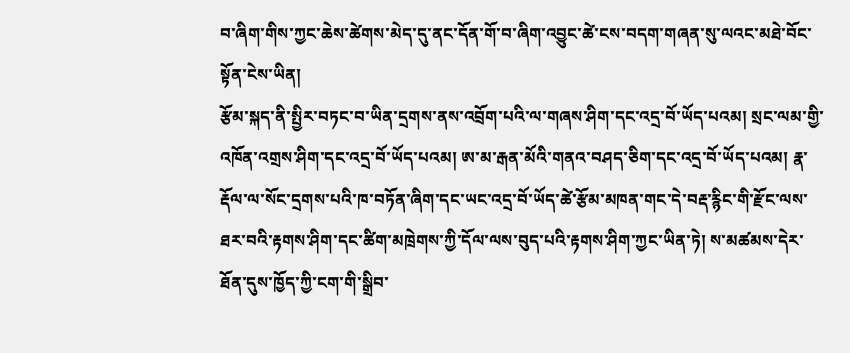བ་ཞིག་གིས་ཀྱང་ཆེས་ཚེགས་མེད་དུ་ནང་དོན་གོ་བ་ཞིག་འབྱུང་ཚེ་ངས་བདག་གཞན་སུ་ལའང་མཐེ་བོང་སྟོན་ངེས་ཡིན།
རྩོམ་སྐད་ནི་སྤྱིར་བཏང་བ་ཡིན་དྲགས་ནས་འབྲོག་པའི་ལ་གཞས་ཤིག་དང་འདྲ་བོ་ཡོད་པའམ། སྲང་ལམ་གྱི་འཁོན་འགྲས་ཤིག་དང་འདྲ་བོ་ཡོད་པའམ། ཨ་མ་རྒན་མོའི་གནའ་བཤད་ཅིག་དང་འདྲ་བོ་ཡོད་པའམ། རྣ་རྡོལ་ལ་སོང་དྲགས་པའི་ཁ་བཏོན་ཞིག་དང་ཡང་འདྲ་བོ་ཡོད་ཚེ་རྩོམ་མཁན་གང་དེ་བརྡ་རྙིང་གི་རྫོང་ལས་ཐར་བའི་རྟགས་ཤིག་དང་ཚིག་མཁྲེགས་ཀྱི་དོལ་ལས་བུད་པའི་རྟགས་ཤིག་ཀྱང་ཡིན་ཏེ། ས་མཚམས་དེར་ཐོན་དུས་ཁྱོད་ཀྱི་ངག་གི་སྒྲིབ་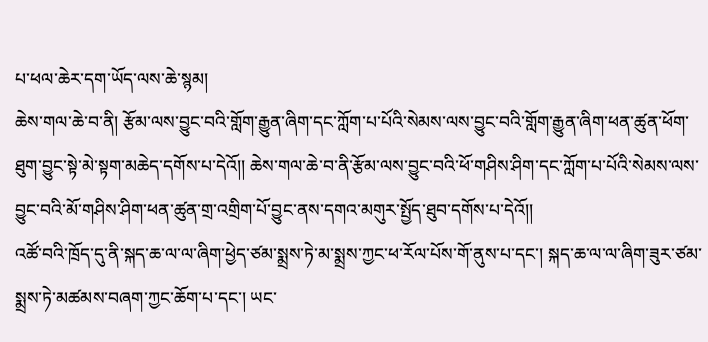པ་ཕལ་ཆེར་དག་ཡོད་ལས་ཆེ་སྙམ།
ཆེས་གལ་ཆེ་བ་ནི། རྩོམ་ལས་བྱུང་བའི་གློག་རྒྱུན་ཞིག་དང་ཀློག་པ་པོའི་སེམས་ལས་བྱུང་བའི་གློག་རྒྱུན་ཞིག་ཕན་ཚུན་ཕོག་ཐུག་བྱུང་སྟེ་མེ་སྟག་མཆེད་དགོས་པ་དེའོ།། ཆེས་གལ་ཆེ་བ་ནི་རྩོམ་ལས་བྱུང་བའི་ཕོ་གཤིས་ཤིག་དང་ཀློག་པ་པོའི་སེམས་ལས་བྱུང་བའི་མོ་གཤིས་ཤིག་ཕན་ཚུན་གྲ་འགྲིག་པོ་བྱུང་ནས་དགའ་མགུར་སྤྱོད་ཐུབ་དགོས་པ་དེའོ།།
འཚོ་བའི་ཁྲོད་དུ་ནི་སྐད་ཆ་ལ་ལ་ཞིག་ཕྱེད་ཙམ་སྨྲས་ཏེ་མ་སྨྲས་ཀྱང་ཕ་རོལ་པོས་གོ་ནུས་པ་དང་། སྐད་ཆ་ལ་ལ་ཞིག་ཟུར་ཙམ་སྨྲས་ཏེ་མཚམས་བཞག་ཀྱང་ཆོག་པ་དང་། ཡང་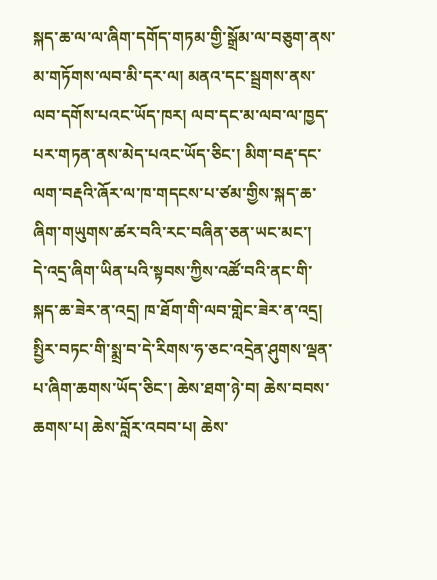སྐད་ཆ་ལ་ལ་ཞིག་དགོད་གཏམ་གྱི་སྒྲོམ་ལ་བཅུག་ནས་མ་གཏོགས་ལབ་མི་དར་ལ། མནའ་དང་སྦྲགས་ནས་ལབ་དགོས་པའང་ཡོད་ཁར། ལབ་དང་མ་ལབ་ལ་ཁྱད་པར་གཏན་ནས་མེད་པའང་ཡོད་ཅིང་། མིག་བརྡ་དང་ལག་བརྡའི་ཞོར་ལ་ཁ་གདངས་པ་ཙམ་གྱིས་སྐད་ཆ་ཞིག་གཡུགས་ཚར་བའི་རང་བཞིན་ཅན་ཡང་མང་།
དེ་འདྲ་ཞིག་ཡིན་པའི་སྟབས་ཀྱིས་འཚོ་བའི་ནང་གི་སྐད་ཆ་ཟེར་ན་འདྲ། ཁ་ཐོག་གི་ལབ་གླེང་ཟེར་ན་འདྲ། སྤྱིར་བཏང་གི་སྨྲ་བ་དེ་རིགས་ཧ་ཅང་འདྲེན་ཤུགས་ལྡན་པ་ཞིག་ཆགས་ཡོད་ཅིང་། ཆེས་ཐག་ཉེ་བ། ཆེས་བབས་ཆགས་པ། ཆེས་བློར་འབབ་པ། ཆེས་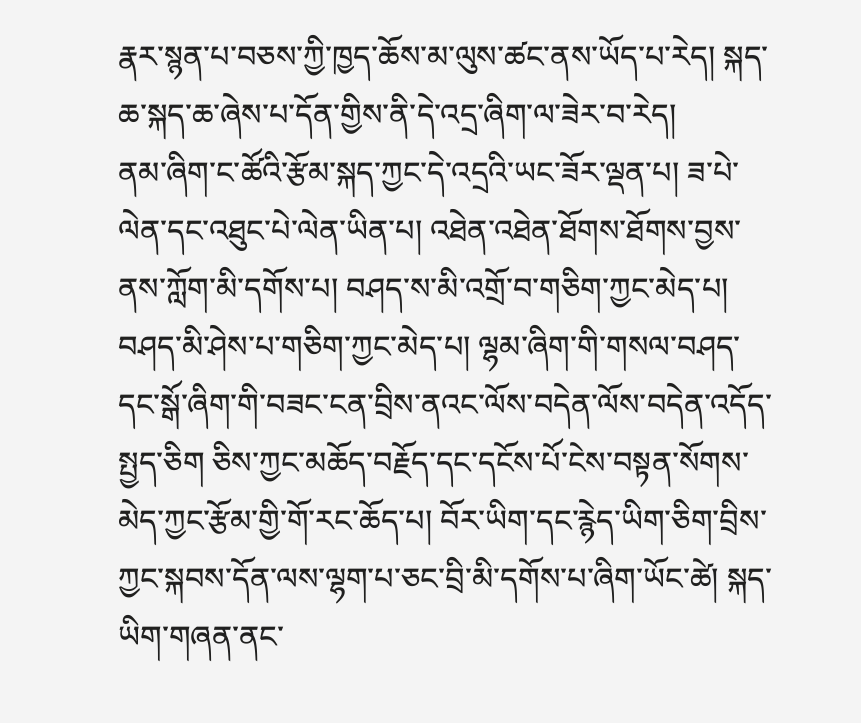རྣར་སྙན་པ་བཅས་ཀྱི་ཁྱད་ཆོས་མ་ལུས་ཚང་ནས་ཡོད་པ་རེད། སྐད་ཆ་སྐད་ཆ་ཞེས་པ་དོན་གྱིས་ནི་དེ་འདྲ་ཞིག་ལ་ཟེར་བ་རེད།
ནམ་ཞིག་ང་ཚོའི་རྩོམ་སྐད་ཀྱང་དེ་འདྲའི་ཡང་ཟོར་ལྡན་པ། ཟ་པེ་ལེན་དང་འཐུང་པེ་ལེན་ཡིན་པ། འཐེན་འཐེན་ཐོགས་ཐོགས་བྱས་ནས་ཀློག་མི་དགོས་པ། བཤད་ས་མི་འགྲོ་བ་གཅིག་ཀྱང་མེད་པ། བཤད་མི་ཤེས་པ་གཅིག་ཀྱང་མེད་པ། ལྷམ་ཞིག་གི་གསལ་བཤད་དང་སྒོ་ཞིག་གི་བཟང་ངན་བྲིས་ནའང་ལོས་བདེན་ལོས་བདེན་འདོད་སྤྱད་ཅིག ཅིས་ཀྱང་མཆོད་བརྗོད་དང་དངོས་པོ་ངེས་བསྟན་སོགས་མེད་ཀྱང་རྩོམ་གྱི་གོ་རང་ཆོད་པ། བོར་ཡིག་དང་རྙེད་ཡིག་ཅིག་བྲིས་ཀྱང་སྐབས་དོན་ལས་ལྷག་པ་ཅང་བྲི་མི་དགོས་པ་ཞིག་ཡོང་ཚེ། སྐད་ཡིག་གཞན་ནང་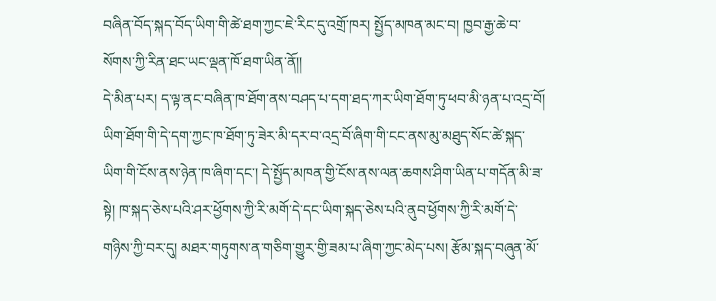བཞིན་བོད་སྐད་བོད་ཡིག་གི་ཚེ་ཐག་ཀྱང་ཇེ་རིང་དུ་འགྲོ་ཁར། སྤྱོད་མཁན་མང་བ། ཁྱབ་རྒྱ་ཆེ་བ་སོགས་ཀྱི་རིན་ཐང་ཡང་ལྡན་ཁོ་ཐག་ཡིན་ནོ།།
དེ་མིན་པར། ད་ལྟ་ནང་བཞིན་ཁ་ཐོག་ནས་བཤད་པ་དག་ཐད་ཀར་ཡིག་ཐོག་ཏུ་ཕབ་མི་ཉན་པ་འདྲ་བོ། ཡིག་ཐོག་གི་དེ་དག་ཀྱང་ཁ་ཐོག་ཏུ་ཟེར་མི་དར་བ་འདྲ་བོ་ཞིག་གི་ངང་ནས་མུ་མཐུད་སོང་ཚེ་སྐད་ཡིག་གི་ངོས་ནས་ཉེན་ཁ་ཞིག་དང་། དེ་སྤྱོད་མཁན་གྱི་ངོས་ནས་ལན་ཆགས་ཤིག་ཡིན་པ་གདོན་མི་ཟ་སྟེ། ཁ་སྐད་ཅེས་པའི་ཤར་ཕྱོགས་ཀྱི་རི་མགོ་དེ་དང་ཡིག་སྐད་ཅེས་པའི་ནུབ་ཕྱོགས་ཀྱི་རི་མགོ་དེ་གཉིས་ཀྱི་བར་དུ། མཐར་གཏུགས་ན་གཅིག་གྱུར་གྱི་ཟམ་པ་ཞིག་ཀྱང་མེད་པས། རྩོམ་སྐད་བཞུན་མོ་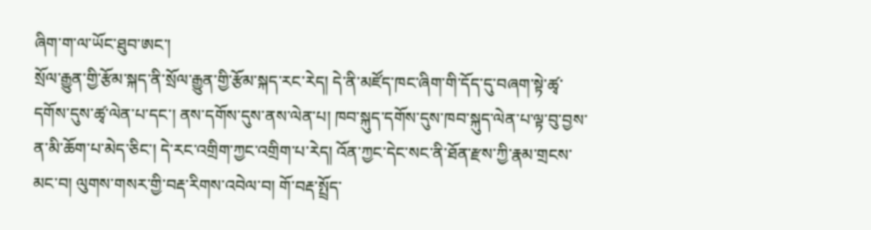ཞིག་ག་ལ་ཡོང་ཐུབ་ཨང་།
སྲོལ་རྒྱུན་གྱི་རྩོམ་སྐད་ནི་སྲོལ་རྒྱུན་གྱི་རྩོམ་སྐད་རང་རེད། དེ་ནི་མཛོད་ཁང་ཞིག་གི་དོད་དུ་བཞག་སྟེ་ཚྭ་དགོས་དུས་ཚྭ་ལེན་པ་དང་། ནས་དགོས་དུས་ནས་ལེན་པ། ཁབ་སྐུད་དགོས་དུས་ཁབ་སྐུད་ལེན་པ་ལྟ་བུ་བྱས་ན་མི་ཆོག་པ་མེད་ཅིང་། དེ་རང་འགྲིག་ཀྱང་འགྲིག་པ་རེད། འོན་ཀྱང་དེང་སང་ནི་ཐོན་རྫས་ཀྱི་རྣམ་གྲངས་མང་བ། ལུགས་གསར་གྱི་བརྡ་རིགས་འབེལ་བ། གོ་བརྡ་སྤྲོད་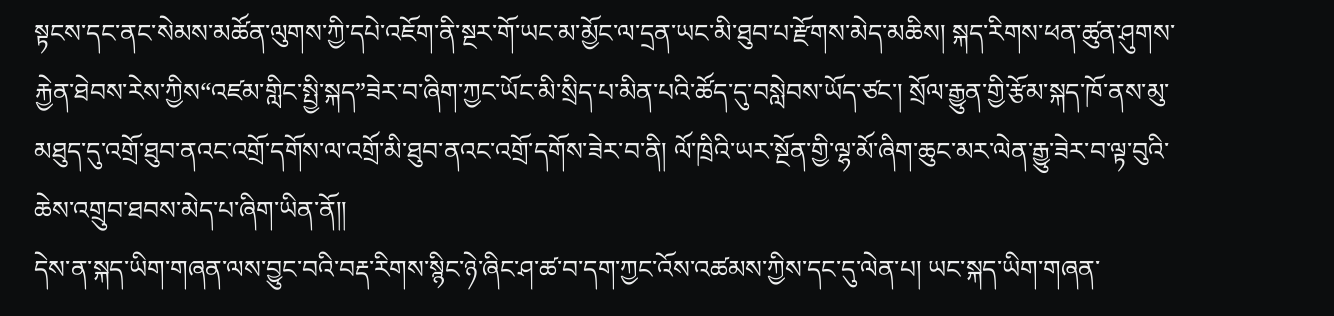སྟངས་དང་ནང་སེམས་མཚོན་ལུགས་ཀྱི་དཔེ་འཇོག་ནི་སྔར་གོ་ཡང་མ་མྱོང་ལ་དྲན་ཡང་མི་ཐུབ་པ་རྫོགས་མེད་མཆིས། སྐད་རིགས་ཕན་ཚུན་ཤུགས་རྐྱེན་ཐེབས་རེས་ཀྱིས“འཛམ་གླིང་སྤྱི་སྐད”ཟེར་བ་ཞིག་ཀྱང་ཡོང་མི་སྲིད་པ་མིན་པའི་ཚོད་དུ་བསླེབས་ཡོད་ཙང་། སྲོལ་རྒྱུན་གྱི་རྩོམ་སྐད་ཁོ་ནས་མུ་མཐུད་དུ་འགྲོ་ཐུབ་ནའང་འགྲོ་དགོས་ལ་འགྲོ་མི་ཐུབ་ནའང་འགྲོ་དགོས་ཟེར་བ་ནི། ལོ་ཁྲིའི་ཡར་སྔོན་གྱི་ལྷ་མོ་ཞིག་ཆུང་མར་ལེན་རྒྱུ་ཟེར་བ་ལྟ་བུའི་ཆེས་འགྲུབ་ཐབས་མེད་པ་ཞིག་ཡིན་ནོ།།
དེས་ན་སྐད་ཡིག་གཞན་ལས་བྱུང་བའི་བརྡ་རིགས་སྙིང་ཉེ་ཞིང་ཤ་ཚ་བ་དག་ཀྱང་འོས་འཚམས་ཀྱིས་དང་དུ་ལེན་པ། ཡང་སྐད་ཡིག་གཞན་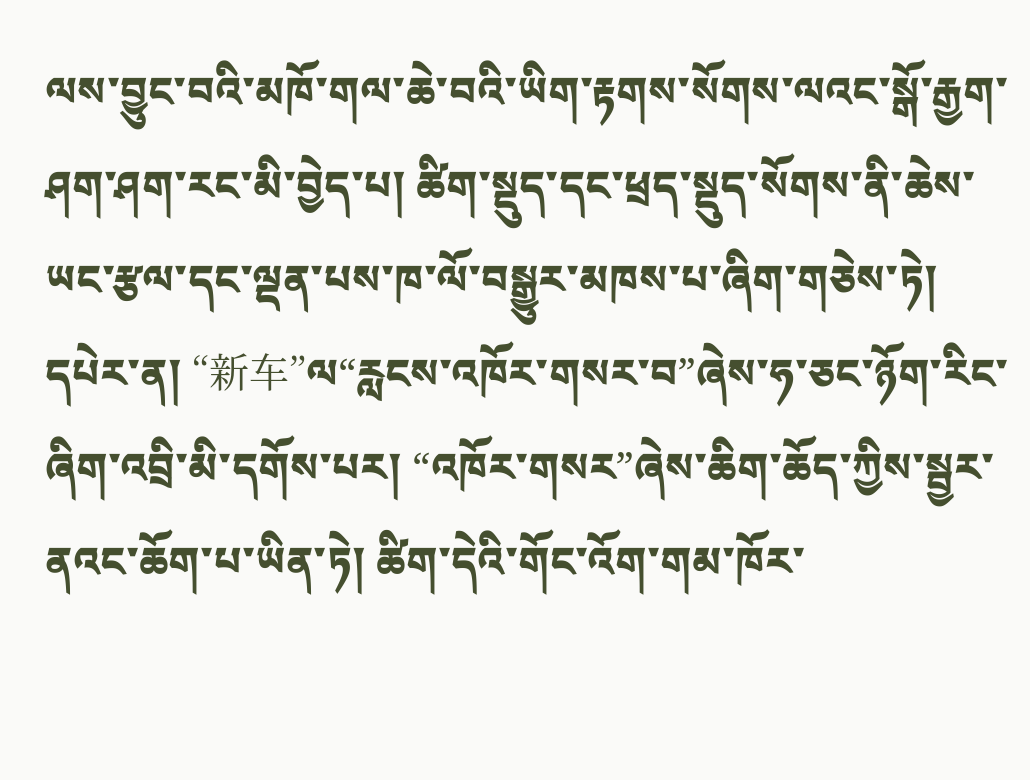ལས་བྱུང་བའི་མཁོ་གལ་ཆེ་བའི་ཡིག་རྟགས་སོགས་ལའང་སྒོ་རྒྱག་ཤག་ཤག་རང་མི་བྱེད་པ། ཚིག་སྡུད་དང་ཕྲད་སྡུད་སོགས་ནི་ཆེས་ཡང་རྩལ་དང་ལྡན་པས་ཁ་ལོ་བསྒྱུར་མཁས་པ་ཞིག་གཅེས་ཏེ། དཔེར་ན། “新车”ལ“རླངས་འཁོར་གསར་བ”ཞེས་ཧ་ཅང་ཉོག་རིང་ཞིག་འབྲི་མི་དགོས་པར། “འཁོར་གསར”ཞེས་ཆིག་ཆོད་ཀྱིས་སྦྱར་ནའང་ཆོག་པ་ཡིན་ཏེ། ཚིག་དེའི་གོང་འོག་གམ་ཁོར་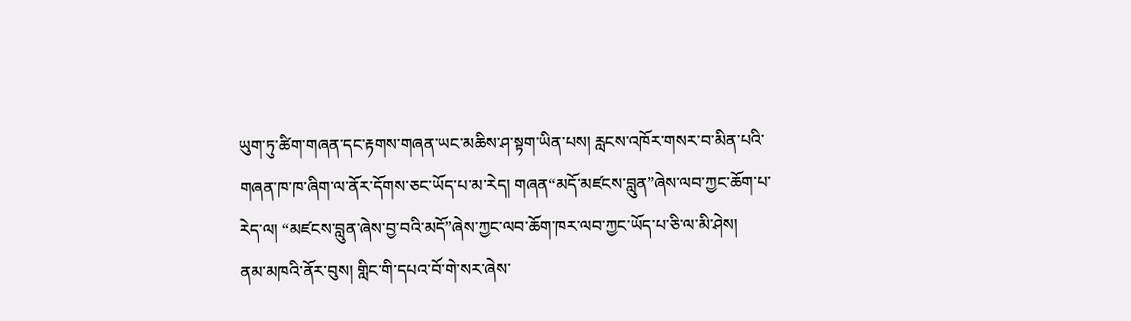ཡུག་ཏུ་ཚིག་གཞན་དང་རྟགས་གཞན་ཡང་མཆིས་ཤ་སྟག་ཡིན་པས། རླངས་འཁོར་གསར་བ་མིན་པའི་གཞན་ཁ་ཁ་ཞིག་ལ་ནོར་དོགས་ཅང་ཡོད་པ་མ་རེད། གཞན“མདོ་མཛངས་བླུན”ཞེས་ལབ་ཀྱང་ཆོག་པ་རེད་ལ། “མཛངས་བླུན་ཞེས་བྱ་བའི་མདོ”ཞེས་ཀྱང་ལབ་ཆོག་ཁར་ལབ་ཀྱང་ཡོད་པ་ཅི་ལ་མི་ཤེས།
ནམ་མཁའི་ནོར་བུས། གླིང་གི་དཔའ་བོ་གེ་སར་ཞེས་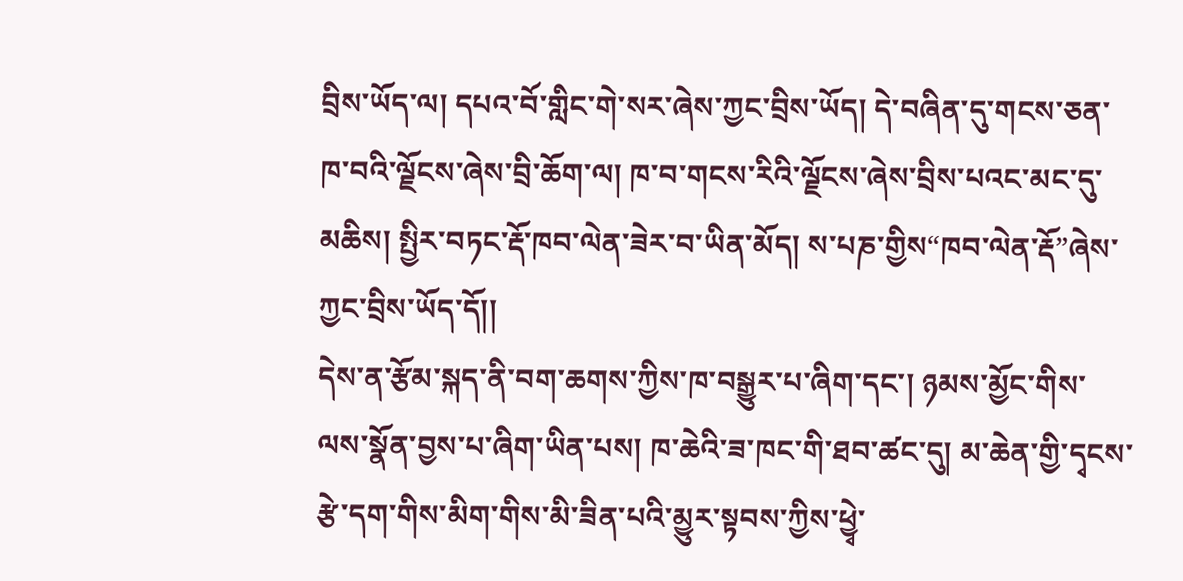བྲིས་ཡོད་ལ། དཔའ་བོ་གླིང་གེ་སར་ཞེས་ཀྱང་བྲིས་ཡོད། དེ་བཞིན་དུ་གངས་ཅན་ཁ་བའི་ལྗོངས་ཞེས་བྲི་ཆོག་ལ། ཁ་བ་གངས་རིའི་ལྗོངས་ཞེས་བྲིས་པའང་མང་དུ་མཆིས། སྤྱིར་བཏང་རྡོ་ཁབ་ལེན་ཟེར་བ་ཡིན་མོད། ས་པཎ་གྱིས“ཁབ་ལེན་རྡོ”ཞེས་ཀྱང་བྲིས་ཡོད་དོ།།
དེས་ན་རྩོམ་སྐད་ནི་བག་ཆགས་ཀྱིས་ཁ་བསྒྱུར་པ་ཞིག་དང་། ཉམས་མྱོང་གིས་ལས་སྣོན་བྱས་པ་ཞིག་ཡིན་པས། ཁ་ཆེའི་ཟ་ཁང་གི་ཐབ་ཚང་དུ། མ་ཆེན་གྱི་དྭངས་རྩེ་དག་གིས་མིག་གིས་མི་ཟིན་པའི་མྱུར་སྟབས་ཀྱིས་ཕྱྭེ་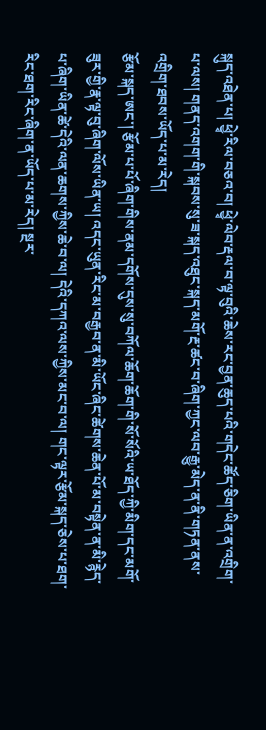སྐུད་འཐེན་པ། ཕྱྭེ་རིལ་བཅའ་བ། ཕྱྭེ་ལེབ་རྡལ་བ་ལྟ་བུའི་ཆེས་རང་བྱན་ཆུད་པའི་གདེང་ཚོད་ཅིག་ཡིན་ན་འགྲིག་པ་ལས། གནད་འགག་གི་སྐབས་སུ་ཟ་སྐད་འཐུང་སྐད་མགོ་རྔ་ཚང་བ་ཞིག་ཀྱང་ལབ་རྒྱུ་མེད་ན་ནི་གཏན་ནས་འགྲིག་ཐབས་ཡོད་པ་མ་རེད།
རྩོམ་སྐད་ཨང་། རྩོམ་པ་པོ་ཞིག་གིས་ནམ་དགོས་དུས་སུ་བཀོལ་ཆོག་ཆོག་གི་སོ་སོའི་ཡ་ཐོད་ཀྱི་མིག་དང་མགོ་ཟུར་གྱི་རྣ་ལྟ་བུ་ཞིག་ལོས་ཡིན་ཡ། འདང་ཡུན་རིང་མ་བརྒྱབ་ན་མི་ཡོང་ཞིང་ཚེགས་ཆེན་པོ་མ་བསྟེན་ན་མི་རྙེད་པ་ཞིག་ཡིན་ཚེ་དེའི་ལན་ཆགས་ཀྱིས་ཆེ་བ་ལ། དེའི་དཀའ་ལས་ཀྱིས་མང་བ་ལ། གང་ལྟར་རྩོམ་སྐད་ཅེས་པ་ཐག་རིང་ཐག་རིང་ཞིག་ན་ཡོད་པ་མ་རེད། སྔར་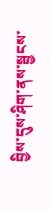བྱིས་དུས་ཤིག་ནས་སྦྱངས་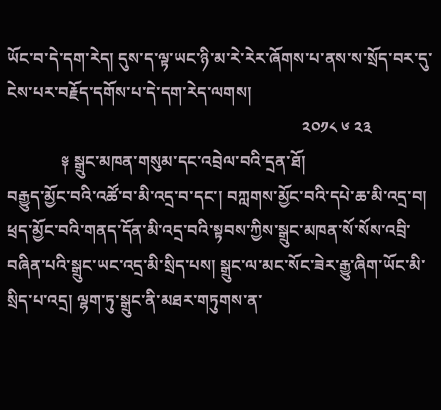ཡོང་བ་དེ་དག་རེད། དུས་ད་ལྟ་ཡང་ཉི་མ་རེ་རེར་ཞོགས་པ་ནས་ས་སྲོད་བར་དུ་ངེས་པར་བརྗོད་དགོས་པ་དེ་དག་རེད་ལགས།
                                                                       ༢༠༡༨ ༦ ༢༣
             ༈ སྒྲུང་མཁན་གསུམ་དང་འབྲེལ་བའི་དྲན་ཐོ།
བརྒྱུད་མྱོང་བའི་འཚོ་བ་མི་འདྲ་བ་དང་། བཀླགས་མྱོང་བའི་དཔེ་ཆ་མི་འདྲ་བ། ཕྲད་མྱོང་བའི་གནད་དོན་མི་འདྲ་བའི་སྟབས་ཀྱིས་སྒྲུང་མཁན་སོ་སོས་འབྲི་བཞིན་པའི་སྒྲུང་ཡང་འདྲ་མི་སྲིད་པས། སྒྲུང་ལ་མང་སོང་ཟེར་རྒྱུ་ཞིག་ཡོང་མི་སྲིད་པ་འདྲ། ལྷག་ཏུ་སྒྲུང་ནི་མཐར་གཏུགས་ན་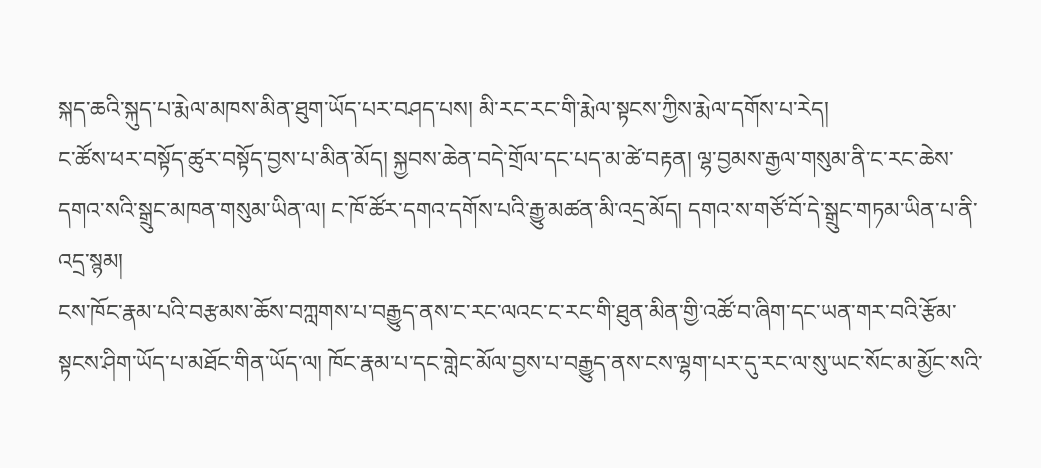སྐད་ཆའི་སྐུད་པ་རྨེལ་མཁས་མིན་ཐུག་ཡོད་པར་བཤད་པས། མི་རང་རང་གི་རྨེལ་སྟངས་ཀྱིས་རྨེལ་དགོས་པ་རེད།
ང་ཚོས་ཕར་བསྟོད་ཚུར་བསྟོད་བྱས་པ་མིན་མོད། སྐྱབས་ཆེན་བདེ་གྲོལ་དང་པད་མ་ཚེ་བརྟན། ལྷ་བྱམས་རྒྱལ་གསུམ་ནི་ང་རང་ཆེས་དགའ་སའི་སྒྲུང་མཁན་གསུམ་ཡིན་ལ། ང་ཁོ་ཚོར་དགའ་དགོས་པའི་རྒྱུ་མཚན་མི་འདྲ་མོད། དགའ་ས་གཙོ་བོ་དེ་སྒྲུང་གཏམ་ཡིན་པ་ནི་འདྲ་སྙམ།
ངས་ཁོང་རྣམ་པའི་བརྩམས་ཆོས་བཀླགས་པ་བརྒྱུད་ནས་ང་རང་ལའང་ང་རང་གི་ཐུན་མིན་གྱི་འཚོ་བ་ཞིག་དང་ཡན་གར་བའི་རྩོམ་སྟངས་ཤིག་ཡོད་པ་མཐོང་གིན་ཡོད་ལ། ཁོང་རྣམ་པ་དང་གླེང་མོལ་བྱས་པ་བརྒྱུད་ནས་ངས་ལྷག་པར་དུ་རང་ལ་སུ་ཡང་སོང་མ་མྱོང་སའི་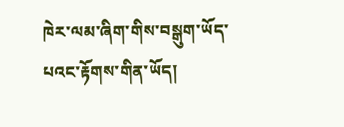ཁེར་ལམ་ཞིག་གིས་བསྒུག་ཡོད་པའང་རྟོགས་གིན་ཡོད།